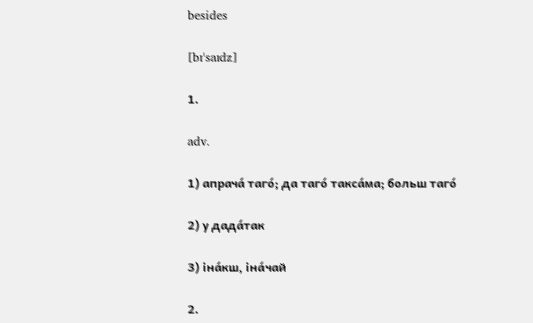besides

[bɪˈsaɪdz]

1.

adv.

1) апрача́ таго́; да таго́ такса́ма; больш таго́

2) у дада́так

3) іна́кш, іна́чай

2.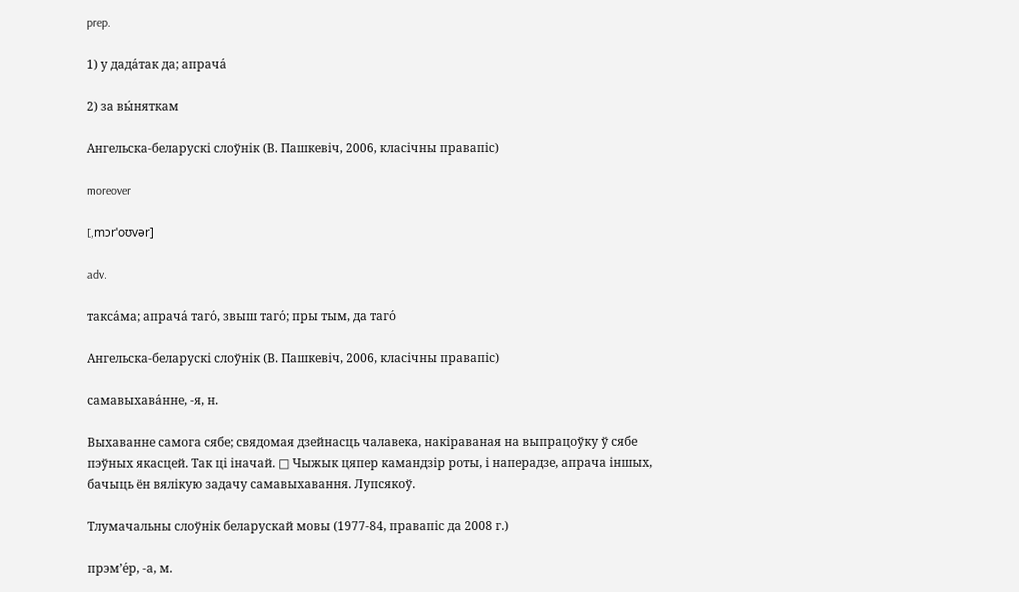prep.

1) у дада́так да; апрача́

2) за вы́няткам

Ангельска-беларускі слоўнік (В. Пашкевіч, 2006, класічны правапіс)

moreover

[,mɔrˈoʊvər]

adv.

такса́ма; апрача́ таго́, звыш таго́; пры тым, да таго́

Ангельска-беларускі слоўнік (В. Пашкевіч, 2006, класічны правапіс)

самавыхава́нне, ‑я, н.

Выхаванне самога сябе; свядомая дзейнасць чалавека, накіраваная на выпрацоўку ў сябе пэўных якасцей. Так ці іначай. □ Чыжык цяпер камандзір роты, і наперадзе, апрача іншых, бачыць ён вялікую задачу самавыхавання. Лупсякоў.

Тлумачальны слоўнік беларускай мовы (1977-84, правапіс да 2008 г.)

прэм’е́р, ‑а, м.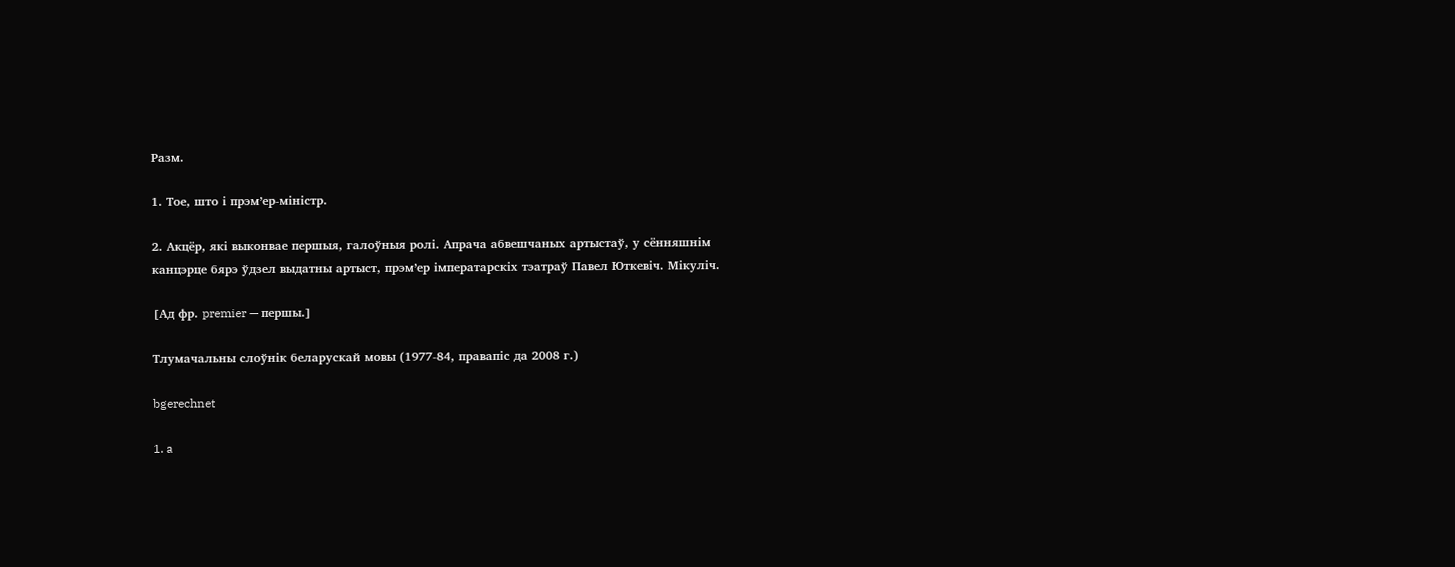Разм.

1. Тое, што і прэм’ер-міністр.

2. Акцёр, які выконвае першыя, галоўныя ролі. Апрача абвешчаных артыстаў, у сённяшнім канцэрце бярэ ўдзел выдатны артыст, прэм’ер імператарскіх тэатраў Павел Юткевіч. Мікуліч.

[Ад фр. premier — першы.]

Тлумачальны слоўнік беларускай мовы (1977-84, правапіс да 2008 г.)

bgerechnet

1. a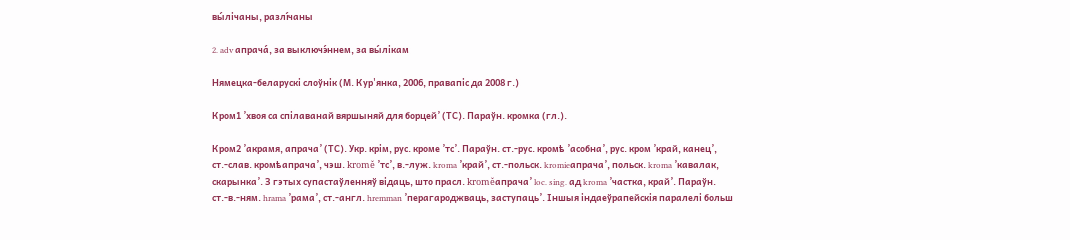вы́лічаны, разлі́чаны

2. adv апрача́, за выключэ́ннем, за вы́лікам

Нямецка-беларускі слоўнік (М. Кур'янка, 2006, правапіс да 2008 г.)

Кром1 ’хвоя са спілаванай вяршыняй для борцей’ (ТС). Параўн. кромка (гл.).

Кром2 ’акрамя, апрача’ (ТС). Укр. крім, рус. кроме ’тс’. Параўн. ст.-рус. кромѣ ’асобна’, рус. кром ’край, канец’, ст.-слав. кромѣапрача’, чэш. kromě ’тс’, в.-луж. kroma ’край’, ст.-польск. kromieапрача’, польск. kroma ’кавалак, скарынка’. З гэтых супастаўленняў відаць, што прасл. kroměапрача’ loc. sing. ад kroma ’частка, край’. Параўн. ст.-в.-ням. hrama ’рама’, ст.-англ. hremman ’перагароджваць, заступаць’. Іншыя індаеўрапейскія паралелі больш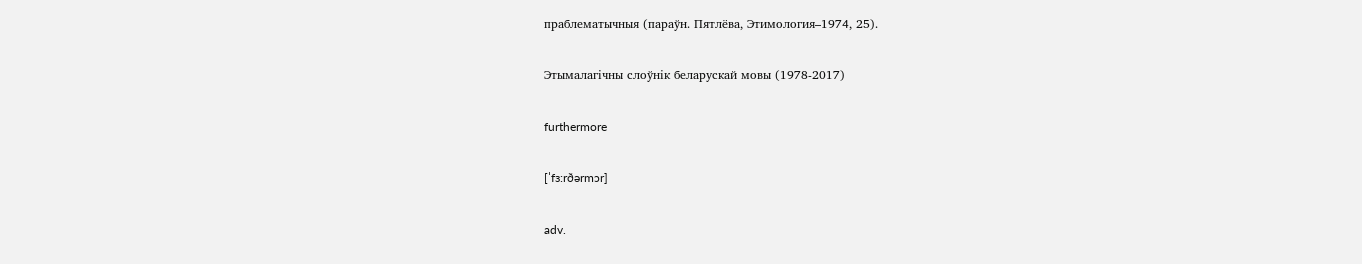праблематычныя (параўн. Пятлёва, Этимология–1974, 25).

Этымалагічны слоўнік беларускай мовы (1978-2017)

furthermore

[ˈfɜ:rðərmɔr]

adv.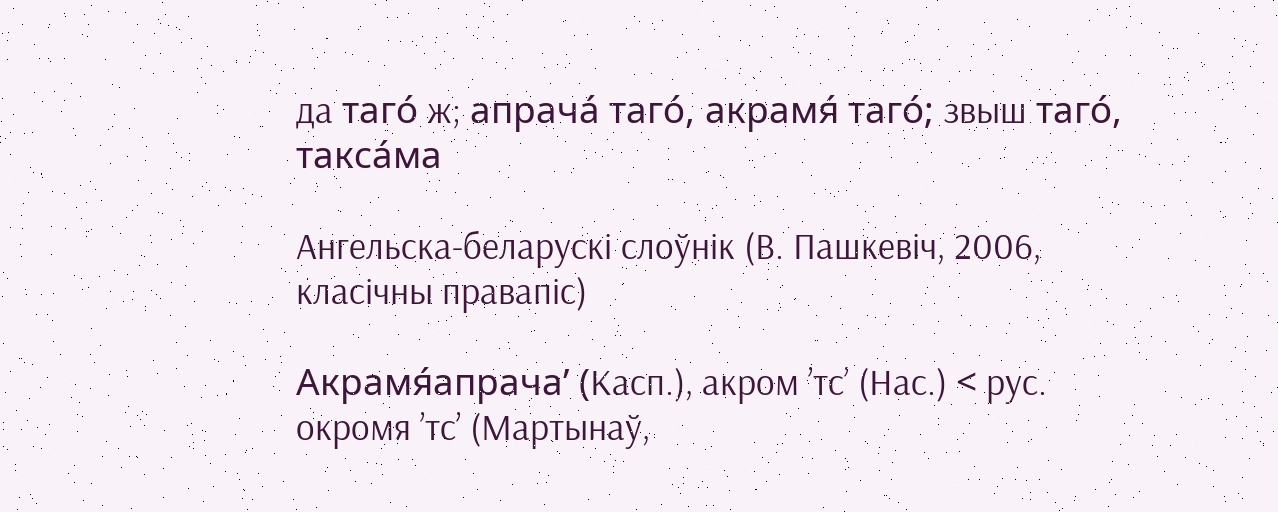да таго́ ж; апрача́ таго́, акрамя́ таго́; звыш таго́, такса́ма

Ангельска-беларускі слоўнік (В. Пашкевіч, 2006, класічны правапіс)

Акрамя́апрача’ (Касп.), акром ’тс’ (Нас.) < рус. окромя ’тс’ (Мартынаў,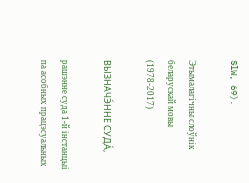SlW, 69).

Этымалагічны слоўнік беларускай мовы (1978-2017)

ВЫЗНАЧЭ́ННЕ СУДА́,

рашэнне суда 1-й інстанцыі па асобных працэсуальных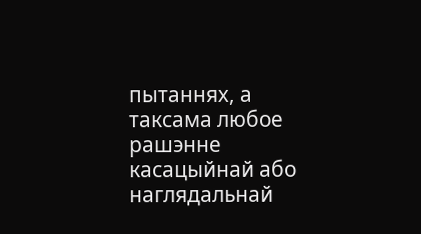пытаннях, а таксама любое рашэнне касацыйнай або наглядальнай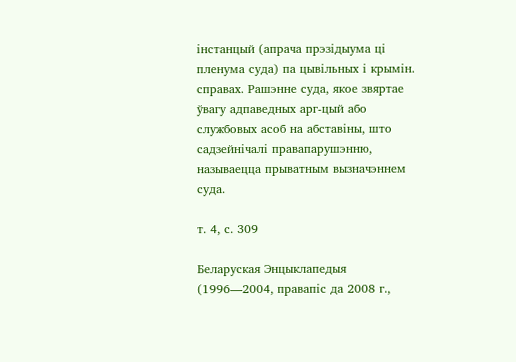інстанцый (апрача прэзідыума ці пленума суда) па цывільных і крымін. справах. Рашэнне суда, якое звяртае ўвагу адпаведных арг-цый або службовых асоб на абставіны, што садзейнічалі правапарушэнню, называецца прыватным вызначэннем суда.

т. 4, с. 309

Беларуская Энцыклапедыя (1996—2004, правапіс да 2008 г.,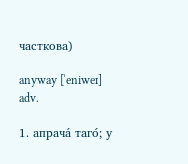часткова)

anyway [ˈeniweɪ] adv.

1. апрача́ таго́; у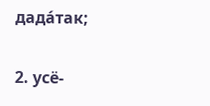дада́так;

2. усё-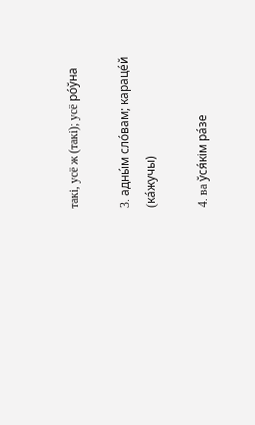такі, усё ж (такі); усё ро́ўна

3. адны́м сло́вам; караце́й (ка́жучы)

4. ва ўся́кім ра́зе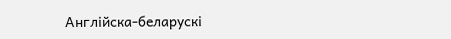Англійска-беларускі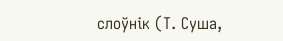слоўнік (Т. Суша,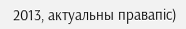2013, актуальны правапіс)